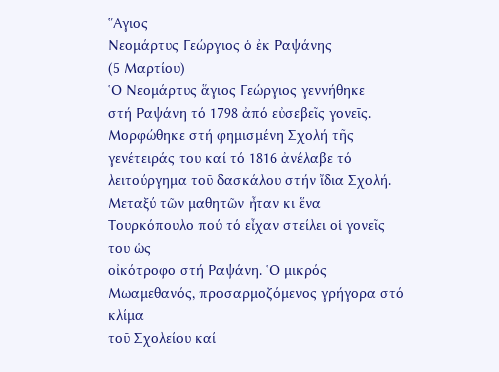῞Αγιος
Νεομάρτυς Γεώργιος ὁ ἐκ Ραψάνης
(5 Μαρτίου)
῾Ο Νεομάρτυς ἅγιος Γεώργιος γεννήθηκε
στή Ραψάνη τό 1798 ἀπό εὐσεβεῖς γονεῑς. Μορφώθηκε στή φημισμένη Σχολή τῆς
γενέτειράς του καί τό 1816 ἀνέλαβε τό λειτούργημα τοῦ δασκάλου στήν ἴδια Σχολή.
Μεταξύ τῶν μαθητῶν ἦταν κι ἕνα Τουρκόπουλο πού τό εἶχαν στείλει οἱ γονεῖς του ὡς
οἰκότροφο στή Ραψάνη. ῾Ο μικρός Μωαμεθανός, προσαρμοζόμενος γρήγορα στό κλίμα
τοῦ Σχολείου καί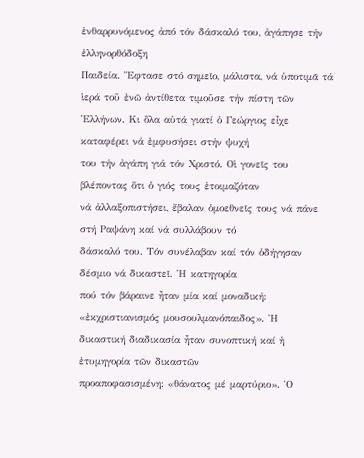ἐνθαρρυνόμενος ἀπό τόν δάσκαλό του, ἀγάπησε τήν ἑλληνορθόδοξη
Παιδεία. ῎Εφτασε στό σημεῖο, μάλιστα, νά ὑποτιμᾶ τά ἱερά τοῦ ἐνῶ ἀντίθετα τιμοῦσε τήν πίστη τῶν
῾Ελλήνων. Κι ὅλα αὐτά γιατί ὁ Γεώργιος εἶχε καταφέρει νά ἐμφυσήσει στήν ψυχή
του τήν ἀγάπη γιά τόν Χριστό. Οἱ γονεῖς του βλέποντας ὅτι ὁ γιός τους ἐτοιμαζόταν
νά ἀλλαξοπιστήσει, ἔβαλαν ὁμοεθνεῖς τους νά πάνε στή Ραψάνη καί νά συλλάβουν τό
δάσκαλό του. Τόν συνέλαβαν καί τόν ὁδήγησαν δέσμιο νά δικαστεῖ. ῾Η κατηγορία
πού τόν βάραινε ἦταν μία καί μοναδική: «ἐκχριστιανισμός μουσουλμανόπαιδος». ῾Η
δικαστική διαδικασία ἦταν συνοπτική καί ἡ ἐτυμηγορία τῶν δικαστῶν
προαποφασισμένη: «θάνατος μέ μαρτύριο». ῾Ο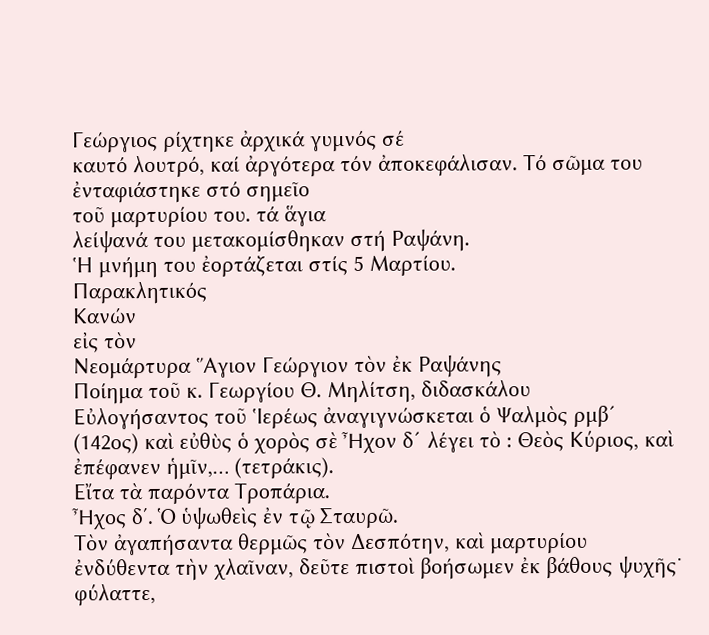Γεώργιος ρίχτηκε ἀρχικά γυμνός σέ
καυτό λουτρό, καί ἀργότερα τόν ἀποκεφάλισαν. Τό σῶμα του ἐνταφιάστηκε στό σημεῖο
τοῦ μαρτυρίου του. τά ἅγια
λείψανά του μετακομίσθηκαν στή Ραψάνη.
῾Η μνήμη του ἐορτάζεται στίς 5 Μαρτίου.
Παρακλητικός
Κανών
εἰς τὸν
Νεομάρτυρα ῞Αγιον Γεώργιον τὸν ἐκ Ραψάνης
Ποίημα τοῦ κ. Γεωργίου Θ. Μηλίτση, διδασκάλου
Εὐλογήσαντος τοῦ ῾Ιερέως ἀναγιγνώσκεται ὁ Ψαλμὸς ρμβ´ (142ος) καὶ εὐθὺς ὁ χορὸς σὲ Ἦχον δ´ λέγει τὸ : Θεὸς Κύριος, καὶ ἐπέφανεν ἡμῖν,… (τετράκις).
Εἴτα τὰ παρόντα Τροπάρια.
Ἦχος δ΄. Ὁ ὑψωθεὶς ἐν τῷ Σταυρῶ.
Τὸν ἀγαπήσαντα θερμῶς τὸν Δεσπότην, καὶ μαρτυρίου ἐνδύθεντα τὴν χλαῖναν, δεῦτε πιστοὶ βοήσωμεν ἐκ βάθους ψυχῆς˙ φύλαττε,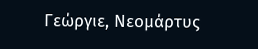Γεώργιε, Νεομάρτυς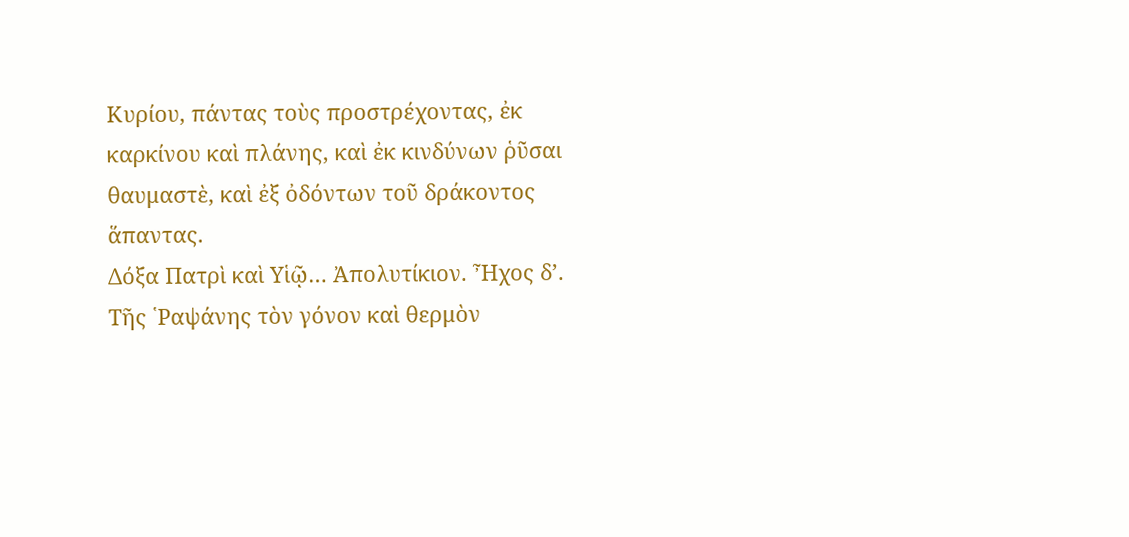Κυρίου, πάντας τοὺς προστρέχοντας, ἐκ καρκίνου καὶ πλάνης, καὶ ἐκ κινδύνων ῥῦσαι θαυμαστὲ, καὶ ἐξ ὀδόντων τοῦ δράκοντος ἅπαντας.
Δόξα Πατρὶ καὶ Υἱῷ… Ἀπολυτίκιον. Ἦχος δ’.
Τῆς ῾Ραψάνης τὸν γόνον καὶ θερμὸν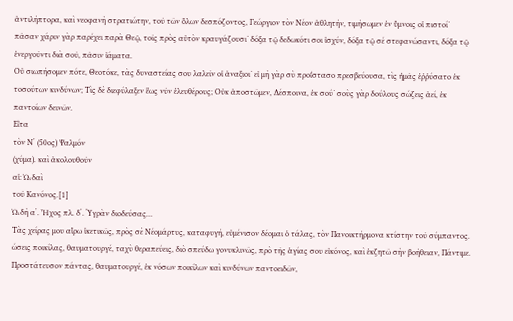ἀντιλήπτορα, καὶ νεοφανὴ στρατιώτην, τοῦ τῶν ὅλων δεσπόζοντος, Γεώργιον τὸν Νέον ἀθλητήν, τιμήσωμεν ἐν ὕμνοις οἱ πιστοί˙ πᾶσαν χάριν γὰρ παρέχει παρὰ Θεῷ, τοῖς πρὸς αὐτὸν κραυγάζουσι˙ δόξα τῷ δεδωκότι σοι ἰσχύν, δόξα τῷ σέ στεφανώσαντι, δόξα τῷ ἐνεργοῦντι διὰ σοῦ, πᾶσιν ἰάματα.
Οὐ σιωπήσομεν πότε, Θεοτόκε, τὰς δυναστείας σου λαλεῖν οἱ ἀναξιοι˙ εἰ μὴ γὰρ σὺ προΐστασο πρεσβεύουσα, τὶς ἡμᾶς ἐῤῥύσατο ἐκ τοσούτων κινδύνων; Τὶς δὲ διεφύλαξεν ἕως νῦν ἐλευθέρους; Οὐκ ἀποστῶμεν, Δέσποινα, ἐκ σού˙ σοὺς γὰρ δούλους σώζεις ἀεί, ἐκ παντοίων δεινῶν.
Εἶτα
τὸν Νʹ (50ος) Ψαλμόν
(χύμα). καὶ ἀκολουθοῦν
αἱ: ᾨδαὶ
τοῦ Κανόνος.[1]
ᾨδὴ αʹ. Ἦχος πλ. δʹ. Ὑγρὰν διοδεύσας…
Τὰς χείρας μου αἴρω ἱκετικῶς, πρὸς σὲ Νέομάρτυς, καταφυγή, εὐμένισον δέομαι ὁ τάλας, τὸν Πανοικτήρμονα κτίστην τοῦ σύμπαντος.
ώσεις ποικίλας, θαυματουργέ, ταχὺ θεραπεύεις, διὸ σπεύδω γονυκλινῶς, πρὸ τῆς ἁγίας σου εἰκόνος, καὶ ἐκζητῶ σὴν βοήθειαν, Πάντιμε.
Προστάτευσον πάντας, θαυματουργέ, ἐκ νόσων ποικίλων καὶ κινδύνων παντοειδῶν,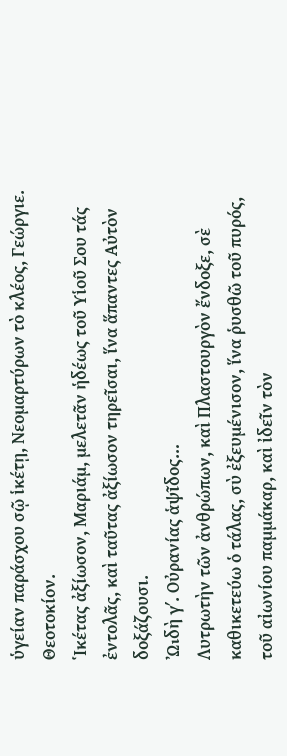ὑγείαν παράσχου σῷ ἱκέτῃ, Νεομαρτύρων τὸ κλέος, Γεώργιε.
Θεοτοκίον.
῾Ικέτας ἀξίωσον, Μαριάμ, μελετᾶν ἡδέως τοῦ Υἱοῦ Σου τάς ἐντολᾶς, καὶ ταῦτας ἀξίωσον τηρεῖσαι, ἵνα ἅπαντες Αὐτὸν δοξάζουσι.
ᾨδὴ γʹ. Οὐρανίας ἁψῖδος…
Λυτρωτὴν τῶν ἀνθρώπων, καὶ Πλαστουργὸν ἔνδοξε, σὲ καθικετεύω ὁ τάλας, σὺ ἐξευμένισον, ἵνα ῥυσθῶ τοῦ πυρός, τοῦ αἰωνίου παμμάκαρ, καὶ ἰδεῖν τὸν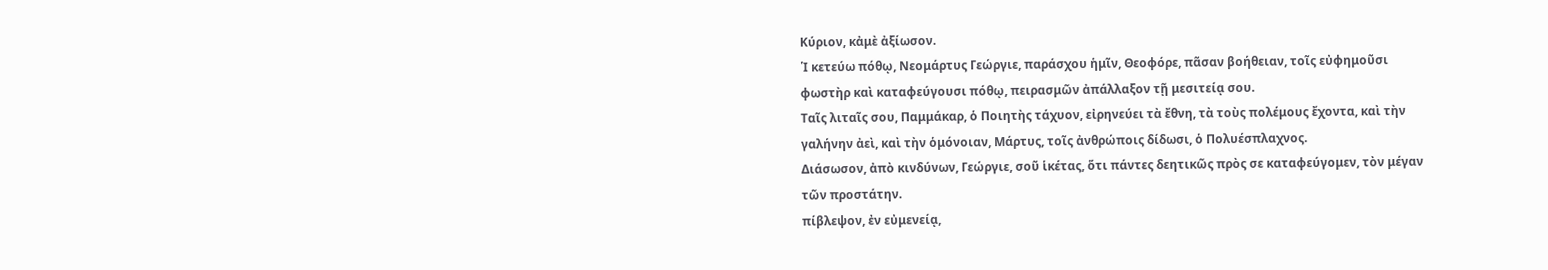Κύριον, κἀμὲ ἀξίωσον.
῾Ι κετεύω πόθῳ, Νεομάρτυς Γεώργιε, παράσχου ἡμῖν, Θεοφόρε, πᾶσαν βοήθειαν, τοῖς εὐφημοῦσι φωστὴρ καὶ καταφεύγουσι πόθῳ, πειρασμῶν ἀπάλλαξον τῇ μεσιτείᾳ σου.
Ταῖς λιταῖς σου, Παμμάκαρ, ὁ Ποιητὴς τάχυον, εἰρηνεύει τὰ ἔθνη, τὰ τοὺς πολέμους ἔχοντα, καὶ τὴν γαλήνην ἀεὶ, καὶ τὴν ὁμόνοιαν, Μάρτυς, τοῖς ἀνθρώποις δίδωσι, ὁ Πολυέσπλαχνος.
Διάσωσον, ἀπὸ κινδύνων, Γεώργιε, σοῦ ἱκέτας, ὅτι πάντες δεητικῶς πρὸς σε καταφεύγομεν, τὸν μέγαν τῶν προστάτην.
πίβλεψον, ἐν εὐμενείᾳ,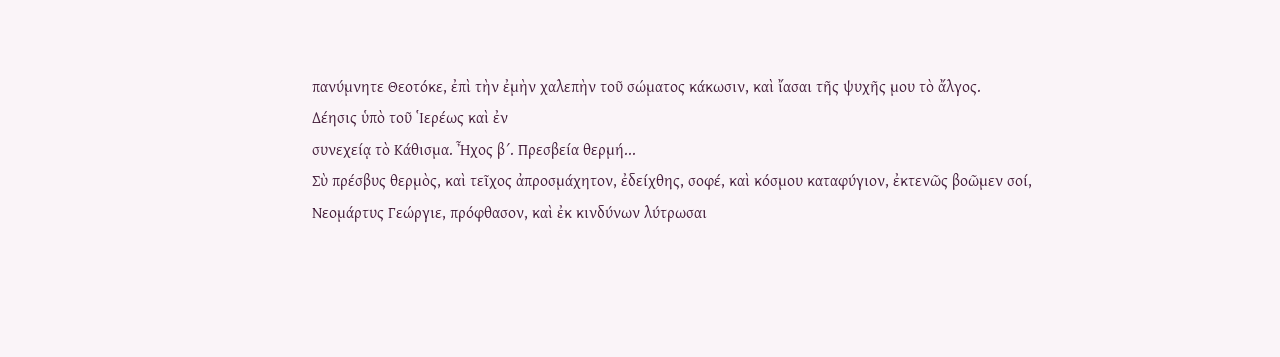πανύμνητε Θεοτόκε, ἐπὶ τὴν ἐμὴν χαλεπὴν τοῦ σώματος κάκωσιν, καὶ ἴασαι τῆς ψυχῆς μου τὸ ἄλγος.
Δέησις ὑπὸ τοῦ ῾Ιερέως καὶ ἐν
συνεχείᾳ τὸ Κάθισμα. Ἦχος β´. Πρεσβεία θερμή...
Σὺ πρέσβυς θερμὸς, καὶ τεῖχος ἀπροσμάχητον, ἐδείχθης, σοφέ, καὶ κόσμου καταφύγιον, ἐκτενῶς βοῶμεν σοί, Νεομάρτυς Γεώργιε, πρόφθασον, καὶ ἐκ κινδύνων λύτρωσαι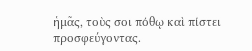ἡμᾶς, τοὺς σοι πόθῳ καὶ πίστει προσφεύγοντας.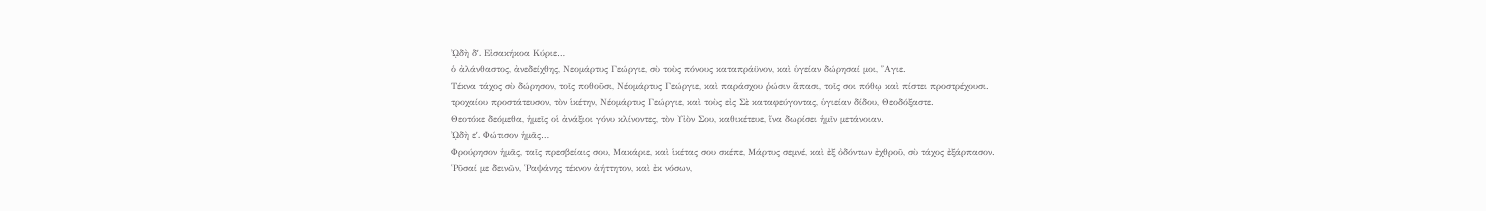ᾨδὴ δʹ. Εἰσακήκοα Κύριε…
ὁ ἀλάνθαστος, ἀνεδείχθης, Νεομάρτυς Γεώργιε, σὺ τοὺς πόνους καταπράϋνον, καὶ ὑγείαν δώρησαί μοι, ῞Αγιε.
Τέκνα τάχος σὺ δώρησον, τοῖς ποθοῦσι, Νέομάρτυς Γεώργιε, καὶ παράσχου ῥώσιν ἅπασι, τοῖς σοι πόθῳ καὶ πίστει προστρέχουσι.
τροχαίου προστάτευσον, τὸν ἱκέτην, Νέομάρτυς Γεώργιε, καὶ τοὺς εἰς Σὲ καταφεύγοντας, ὑγιείαν δίδου, Θεοδόξαστε.
Θεοτόκε δεόμεθα, ἡμεῖς οἱ ἀνάξιοι γόνυ κλίνοντες, τὸν Υἰὸν Σου, καθικέτευε, ἵνα δωρίσει ἡμῖν μετάνοιαν.
ᾨδὴ εʹ. Φώτισον ἡμᾶς…
Φρούρησον ἡμᾶς, ταῖς πρεσβείαις σου, Μακάριε, καὶ ἱκέτας σου σκέπε, Μάρτυς σεμνέ, καὶ ἐξ ὀδόντων ἐχθροῦ, σὺ τάχος ἐξάρπασον.
῾Ρῦσαί με δεινῶν, ῾Ραψάνης τέκνον ἀήττητον, καὶ ἐκ νόσων,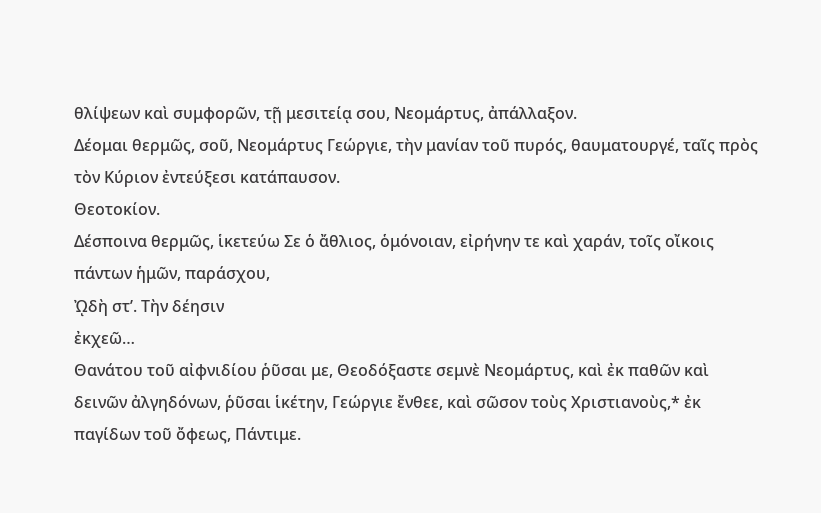θλίψεων καὶ συμφορῶν, τῇ μεσιτείᾳ σου, Νεομάρτυς, ἀπάλλαξον.
Δέομαι θερμῶς, σοῦ, Νεομάρτυς Γεώργιε, τὴν μανίαν τοῦ πυρός, θαυματουργέ, ταῖς πρὸς τὸν Κύριον ἐντεύξεσι κατάπαυσον.
Θεοτοκίον.
Δέσποινα θερμῶς, ἱκετεύω Σε ὁ ἄθλιος, ὁμόνοιαν, εἰρήνην τε καὶ χαράν, τοῖς οἴκοις πάντων ἡμῶν, παράσχου,
ᾨδὴ στʹ. Τὴν δέησιν
ἐκχεῶ…
Θανάτου τοῦ αἰφνιδίου ῥῦσαι με, Θεοδόξαστε σεμνὲ Νεομάρτυς, καὶ ἐκ παθῶν καὶ δεινῶν ἀλγηδόνων, ῥῦσαι ἱκέτην, Γεώργιε ἔνθεε, καὶ σῶσον τοὺς Χριστιανοὺς,* ἐκ παγίδων τοῦ ὄφεως, Πάντιμε.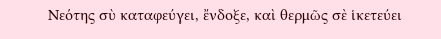Νεότης σὺ καταφεύγει, ἔνδοξε, καὶ θερμῶς σὲ ἱκετεύει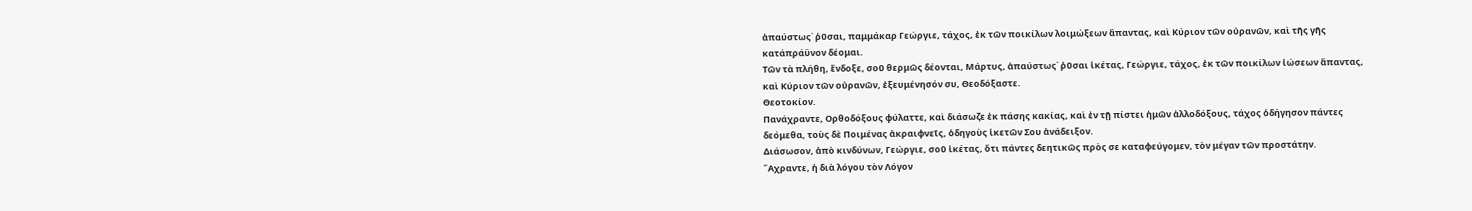ἀπαύστως˙ ῥῦσαι, παμμάκαρ Γεώργιε, τάχος, ἐκ τῶν ποικίλων λοιμώξεων ἅπαντας, καὶ Κύριον τῶν οὐρανῶν, καὶ τῆς γῆς κατάπράϋνον δέομαι.
Τῶν τὰ πλήθη, ἔνδοξε, σοῦ θερμῶς δέονται, Μάρτυς, ἀπαύστως˙ ῥῦσαι ἱκέτας, Γεώργιε, τάχος, ἐκ τῶν ποικίλων ἰώσεων ἄπαντας, καὶ Κύριον τῶν οὐρανῶν, ἐξευμένησόν συ, Θεοδόξαστε.
Θεοτοκίον.
Πανάχραντε, Ορθοδόξους φύλαττε, καὶ διάσωζε ἐκ πάσης κακίας, καὶ ἐν τῇ πίστει ἡμῶν ἀλλοδόξους, τάχος ὁδήγησον πάντες δεόμεθα, τοὺς δὲ Ποιμένας ἀκραιφνεῖς, ὁδηγοὺς ἱκετῶν Σου ἀνάδειξον.
Διάσωσον, ἀπὸ κινδύνων, Γεώργιε, σοῦ ἱκέτας, ὅτι πάντες δεητικῶς πρὸς σε καταφεύγομεν, τὸν μέγαν τῶν προστάτην.
῎Αχραντε, ἡ διὰ λόγου τὸν Λόγον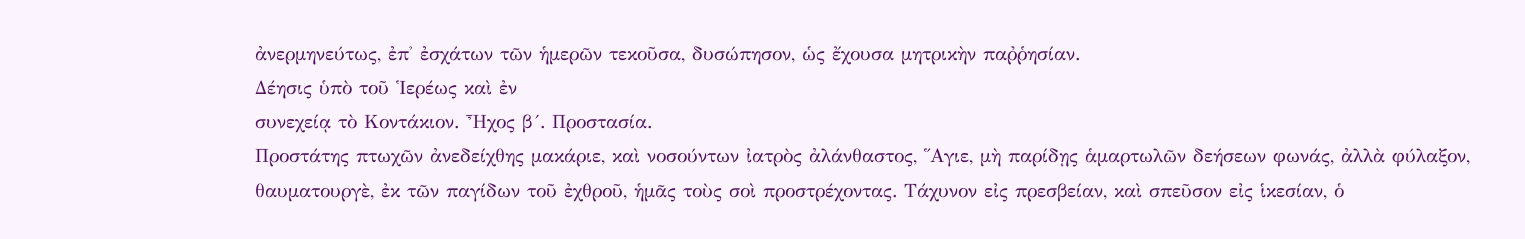ἀνερμηνεύτως, ἐπ̉ ἐσχάτων τῶν ἡμερῶν τεκοῦσα, δυσώπησον, ὡς ἔχουσα μητρικὴν παῤῥησίαν.
Δέησις ὑπὸ τοῦ ῾Ιερέως καὶ ἐν
συνεχείᾳ τὸ Κοντάκιον. Ἦχος β´. Προστασία.
Προστάτης πτωχῶν ἀνεδείχθης μακάριε, καὶ νοσούντων ἰατρὸς ἀλάνθαστος, ῞Αγιε, μὴ παρίδῃς ἁμαρτωλῶν δεήσεων φωνάς, ἀλλὰ φύλαξον, θαυματουργὲ, ἐκ τῶν παγίδων τοῦ ἐχθροῦ, ἡμᾶς τοὺς σοὶ προστρέχοντας. Τάχυνον εἰς πρεσβείαν, καὶ σπεῦσον εἰς ἱκεσίαν, ὁ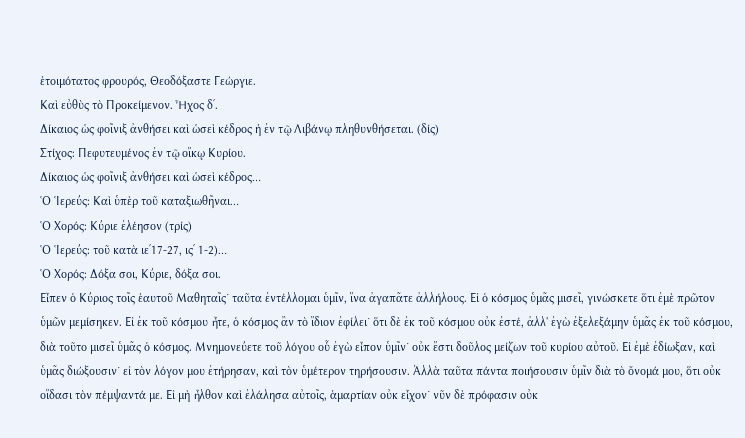ἑτοιμότατος φρουρός, Θεοδόξαστε Γεώργιε.
Καὶ εὐθὺς τὸ Προκείμενον. Ἦχος δʹ.
Δίκαιος ὡς φοῖνιξ ἀνθήσει καὶ ὡσεὶ κέδρος ἡ ἐν τῷ Λιβάνῳ πληθυνθήσεται. (δίς)
Στίχος: Πεφυτευμένος ἐν τῷ οἴκῳ Κυρίου.
Δίκαιος ὡς φοῖνιξ ἀνθήσει καὶ ὡσεὶ κέδρος…
῾Ο ῾Ιερεύς: Καὶ ὑπὲρ τοῦ καταξιωθῆναι…
῾Ο Χορός: Κύριε ἐλέησον (τρίς)
῾Ο ῾Ιερεύς: τοῦ κατὰ ιεʹ17-27, ιςʹ 1-2)…
῾Ο Χορός: Δόξα σοι, Κύριε, δόξα σοι.
Εἶπεν ὁ Κύριος τοῖς ἑαυτοῦ Μαθηταῖς˙ ταῦτα ἐντέλλομαι ὑμῖν, ἵνα ἀγαπᾶτε ἀλλήλους. Εἰ ὁ κόσμος ὑμᾶς μισεῖ, γινώσκετε ὅτι ἐμὲ πρῶτον ὑμῶν μεμίσηκεν. Εἰ ἐκ τοῦ κόσμου ἦτε, ὁ κόσμος ἂν τὸ ἴδιον ἐφίλει˙ ὅτι δὲ ἐκ τοῦ κόσμου οὐκ ἐστέ, ἀλλ' ἐγὼ ἐξελεξάμην ὑμᾶς ἐκ τοῦ κόσμου, διὰ τοῦτο μισεῖ ὑμᾶς ὁ κόσμος. Μνημονεύετε τοῦ λόγου οὗ ἐγὼ εἶπον ὑμῖν˙ οὐκ ἔστι δοῦλος μείζων τοῦ κυρίου αὐτοῦ. Εἰ ἐμὲ ἐδίωξαν, καὶ ὑμᾶς διώξουσιν˙ εἰ τὸν λόγον μου ἐτήρησαν, καὶ τὸν ὑμέτερον τηρήσουσιν. Ἀλλὰ ταῦτα πάντα ποιήσουσιν ὑμῖν διὰ τὸ ὄνομά μου, ὅτι οὐκ οἴδασι τὸν πέμψαντά με. Εἰ μὴ ἦλθον καὶ ἐλάλησα αὐτοῖς, ἁμαρτίαν οὐκ εἶχον˙ νῦν δὲ πρόφασιν οὐκ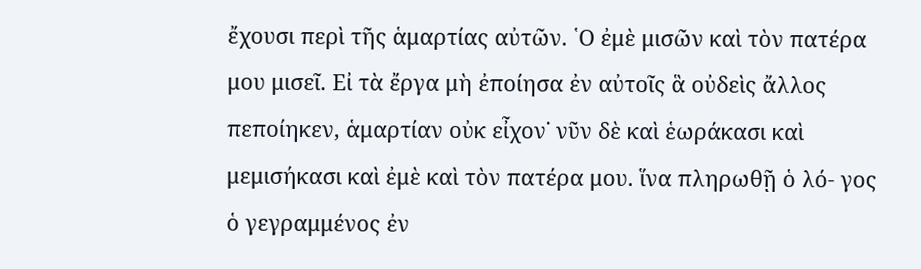ἔχουσι περὶ τῆς ἁμαρτίας αὐτῶν. ῾Ο ἐμὲ μισῶν καὶ τὸν πατέρα μου μισεῖ. Εἰ τὰ ἔργα μὴ ἐποίησα ἐν αὐτοῖς ἃ οὐδεὶς ἄλλος πεποίηκεν, ἁμαρτίαν οὐκ εἶχον˙ νῦν δὲ καὶ ἑωράκασι καὶ μεμισήκασι καὶ ἐμὲ καὶ τὸν πατέρα μου. ἵνα πληρωθῇ ὁ λό- γος ὁ γεγραμμένος ἐν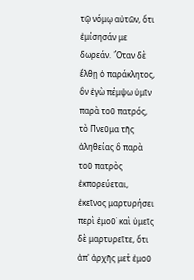τῷ νόμῳ αὐτῶν, ὅτι ἐμίσησάν με δωρεάν. ῞Οταν δὲ ἔλθῃ ὁ παράκλητος, ὃν ἐγὼ πέμψω ὑμῖν παρὰ τοῦ πατρός, τὸ Πνεῦμα τῆς ἀληθείας ὃ παρὰ τοῦ πατρὸς ἐκπορεύεται, ἐκεῖνος μαρτυρήσει περὶ ἐμοῦ˙ καὶ ὑμεῖς δὲ μαρτυρεῖτε, ὅτι ἀπ' ἀρχῆς μετ̉ ἐμοῦ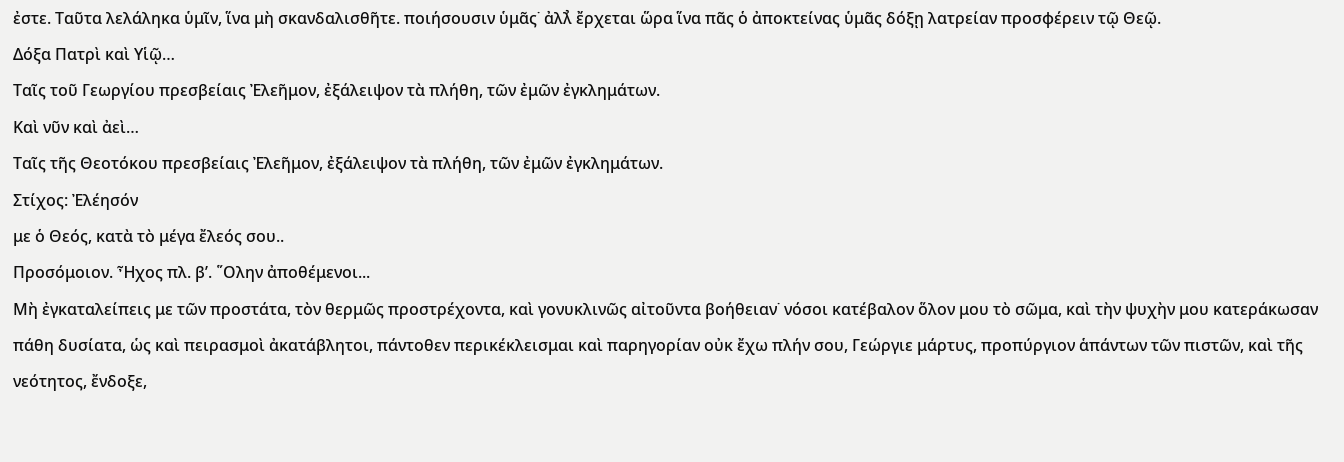ἐστε. Ταῦτα λελάληκα ὑμῖν, ἵνα μὴ σκανδαλισθῆτε. ποιήσουσιν ὑμᾶς˙ ἀλλ̉ ἔρχεται ὥρα ἵνα πᾶς ὁ ἀποκτείνας ὑμᾶς δόξῃ λατρείαν προσφέρειν τῷ Θεῷ.
Δόξα Πατρὶ καὶ Υἱῷ…
Ταῖς τοῦ Γεωργίου πρεσβείαις Ἐλεῆμον, ἐξάλειψον τὰ πλήθη, τῶν ἐμῶν ἐγκλημάτων.
Καὶ νῦν καὶ ἀεὶ…
Ταῖς τῆς Θεοτόκου πρεσβείαις Ἐλεῆμον, ἐξάλειψον τὰ πλήθη, τῶν ἐμῶν ἐγκλημάτων.
Στίχος: Ἐλέησόν
με ὁ Θεός, κατὰ τὸ μέγα ἔλεός σου..
Προσόμοιον. Ἦχος πλ. βʹ. ῞Ολην ἀποθέμενοι...
Μὴ ἐγκαταλείπεις με τῶν προστάτα, τὸν θερμῶς προστρέχοντα, καὶ γονυκλινῶς αἰτοῦντα βοήθειαν˙ νόσοι κατέβαλον ὅλον μου τὸ σῶμα, καὶ τὴν ψυχὴν μου κατεράκωσαν πάθη δυσίατα, ὡς καὶ πειρασμοὶ ἀκατάβλητοι, πάντοθεν περικέκλεισμαι καὶ παρηγορίαν οὐκ ἔχω πλήν σου, Γεώργιε μάρτυς, προπύργιον ἁπάντων τῶν πιστῶν, καὶ τῆς νεότητος, ἔνδοξε,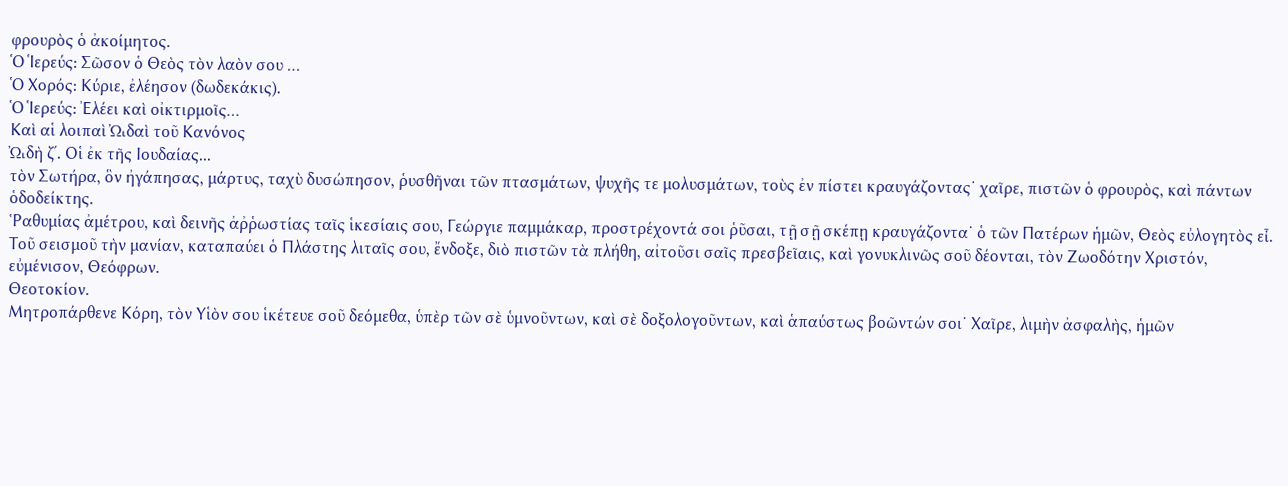φρουρὸς ὁ ἀκοίμητος.
Ὁ Ἱερεύς: Σῶσον ὁ Θεὸς τὸν λαὸν σου …
Ὁ Χορός: Κύριε, ἐλέησον (δωδεκάκις).
Ὁ Ἱερεύς: Ἐλέει καὶ οἰκτιρμοῖς…
Καὶ αἱ λοιπαὶ ᾨδαὶ τοῦ Κανόνος
ᾨδὴ ζʹ. Οἱ ἐκ τῆς Ιουδαίας...
τὸν Σωτήρα, ὃν ἠγάπησας, μάρτυς, ταχὺ δυσώπησον, ῥυσθῆναι τῶν πτασμάτων, ψυχῆς τε μολυσμάτων, τοὺς ἐν πίστει κραυγάζοντας˙ χαῖρε, πιστῶν ὁ φρουρὸς, καὶ πάντων ὁδοδείκτης.
῾Ραθυμίας ἀμέτρου, καὶ δεινῆς ἀῤῥωστίας ταῖς ἱκεσίαις σου, Γεώργιε παμμάκαρ, προστρέχοντά σοι ῥῦσαι, τῇ σῇ σκέπῃ κραυγάζοντα˙ ὁ τῶν Πατέρων ἡμῶν, Θεὸς εὐλογητὸς εἶ.
Τοῦ σεισμοῦ τὴν μανίαν, καταπαύει ὁ Πλάστης λιταῖς σου, ἔνδοξε, διὸ πιστῶν τὰ πλήθη, αἰτοῦσι σαῖς πρεσβεῖαις, καὶ γονυκλινῶς σοῦ δέονται, τὸν Ζωοδότην Χριστόν, εὐμένισον, Θεόφρων.
Θεοτοκίον.
Μητροπάρθενε Κόρη, τὸν Υἱὸν σου ἱκέτευε σοῦ δεόμεθα, ὑπὲρ τῶν σὲ ὑμνοῦντων, καὶ σὲ δοξολογοῦντων, καὶ ἁπαύστως βοῶντών σοι˙ Χαῖρε, λιμὴν ἀσφαλὴς, ἡμῶν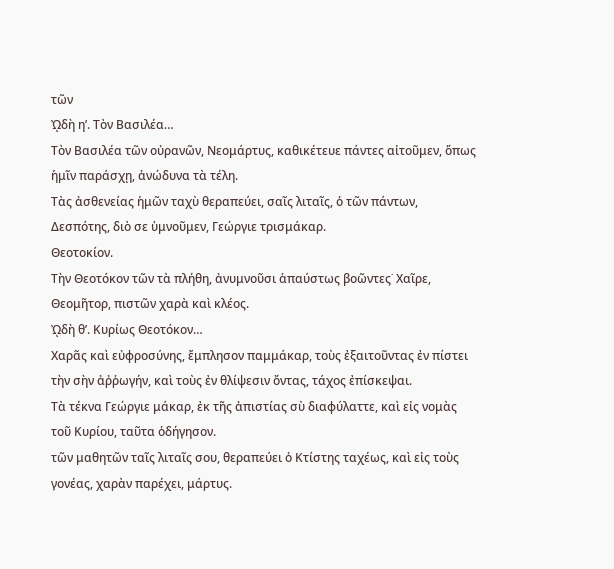τῶν
ᾨδὴ ηʹ. Τὸν Βασιλέα…
Τὸν Βασιλέα τῶν οὐρανῶν, Νεομάρτυς, καθικέτευε πάντες αἰτοῦμεν, ὅπως ἡμῖν παράσχῃ, ἀνώδυνα τὰ τέλη.
Τὰς ἀσθενείας ἡμῶν ταχὺ θεραπεύει, σαῖς λιταῖς, ὁ τῶν πάντων, Δεσπότης, διὸ σε ὑμνοῦμεν, Γεώργιε τρισμάκαρ.
Θεοτοκίον.
Τὴν Θεοτόκον τῶν τὰ πλήθη, ἀνυμνοῦσι ἁπαύστως βοῶντες˙ Χαῖρε, Θεομῆτορ, πιστῶν χαρὰ καὶ κλέος.
ᾨδὴ θʹ. Κυρίως Θεοτόκον…
Χαρᾶς καὶ εὐφροσύνης, ἔμπλησον παμμάκαρ, τοὺς ἐξαιτοῦντας ἐν πίστει τὴν σὴν ἀῤῥωγήν, καὶ τοὺς ἐν θλίψεσιν ὄντας, τάχος ἐπίσκεψαι.
Τὰ τέκνα Γεώργιε μάκαρ, ἐκ τῆς ἀπιστίας σὺ διαφύλαττε, καὶ εἰς νομὰς τοῦ Κυρίου, ταῦτα ὁδήγησον.
τῶν μαθητῶν ταῖς λιταῖς σου, θεραπεύει ὁ Κτίστης ταχέως, καὶ εἰς τοὺς γονέας, χαρὰν παρέχει, μάρτυς.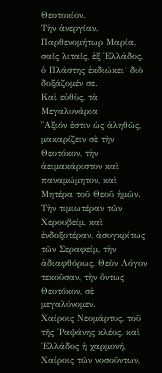Θεοτοκίον.
Τὴν ἀνεργίαν, Παρθενομήτωρ Μαρία, σαῖς λιταῖς, ἐξ ῾Ελλάδος, ὁ Πλάστης ἐκδιώκει˙ διὸ δοξάζομέν σε.
Καὶ εὐθὺς, τὰ
Μεγαλυνάρια
῎Αξιόν ἐστιν ὡς ἀληθῶς, μακαρίζειν σὲ τὴν Θεοτόκον, τὴν ἀειμακάριστον καὶ παναμώμητον, καὶ Μητέρα τοῦ Θεοῦ ἡμῶν. Τὴν τιμιωτέραν τῶν Χερουβείμ, καὶ ἐνδοξοτέραν, ἀσυγκρίτως τῶν Σεραφείμ, τὴν ἀδιαφθόρως, Θεὸν Λόγον τεκοῦσαν, τὴν ὄντως Θεοτόκον, σὲ μεγαλύνομεν.
Χαίροις Νεομάρτυς, τοῦ τῆς ῾Ραψάνης κλέος, καὶ ῾Ελλάδος ἡ χαρμονή, Χαίροις τῶν νοσοῦντων,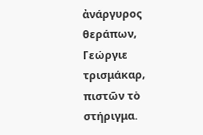ἀνάργυρος θεράπων, Γεώργιε τρισμάκαρ, πιστῶν τὸ στήριγμα.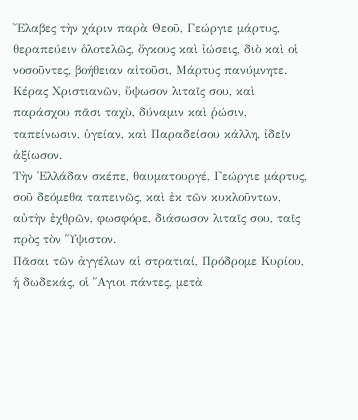῎Ελαβες τὴν χάριν παρὰ Θεοῦ, Γεώργιε μάρτυς, θεραπεύειν ὁλοτελῶς, ὄγκους καὶ ἰώσεις, διὸ καὶ οἱ νοσοῦντες, βοήθειαν αἰτοῦσι, Μάρτυς πανύμνητε.
Κέρας Χριστιανῶν, ὕψωσον λιταῖς σου, καὶ παράσχου πᾶσι ταχὺ, δύναμιν καὶ ῥώσιν, ταπείνωσιν, ὑγείαν, καὶ Παραδείσου κάλλη, ἰδεῖν ἀξίωσον.
Τὴν ῾Ελλάδαν σκέπε, θαυματουργέ, Γεώργιε μάρτυς, σοῦ δεόμεθα ταπεινῶς, καὶ ἐκ τῶν κυκλοῦντων, αὐτὴν ἐχθρῶν, φωσφόρε, διάσωσον λιταῖς σου, ταῖς πρὸς τὸν ῞Υψιστον.
Πᾶσαι τῶν ἀγγέλων αἱ στρατιαί, Πρόδρομε Κυρίου, ἡ δωδεκάς, οἱ ῞Αγιοι πάντες, μετὰ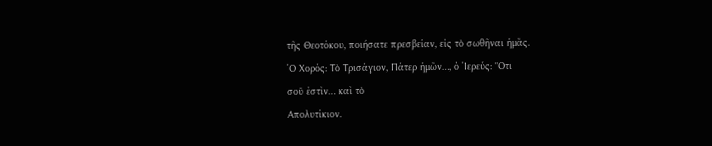τῆς Θεοτόκου, ποιήσατε πρεσβείαν, εἰς τὸ σωθῆναι ἡμᾶς.
῾Ο Χορός: Τὸ Τρισάγιον, Πάτερ ἡμῶν…, ὁ ῾Ιερεύς: ῞Οτι
σοῦ ἐστὶν… καὶ τὸ
Απολυτίκιον.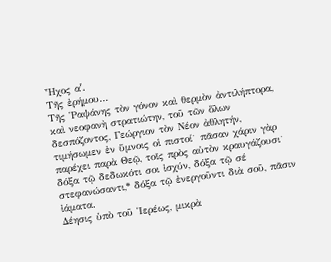Ἦχος αʹ.
Τῆς ἐρήμου…
Τῆς ῾Ραψάνης τὸν γόνον καὶ θερμὸν ἀντιλήπτορα, καὶ νεοφανὴ στρατιώτην, τοῦ τῶν ὅλων δεσπόζοντος, Γεώργιον τὸν Νέον ἀθλητήν, τιμήσωμεν ἐν ὕμνοις οἱ πιστοί˙ πᾶσαν χάριν γὰρ παρέχει παρὰ Θεῷ, τοῖς πρὸς αὐτὸν κραυγάζουσι˙ δόξα τῷ δεδωκότι σοι ἰσχύν, δόξα τῷ σέ στεφανώσαντι,* δόξα τῷ ἐνεργοῦντι διὰ σοῦ, πᾶσιν ἰάματα.
Δέησις ὑπὸ τοῦ ῾Ιερέως, μικρὰ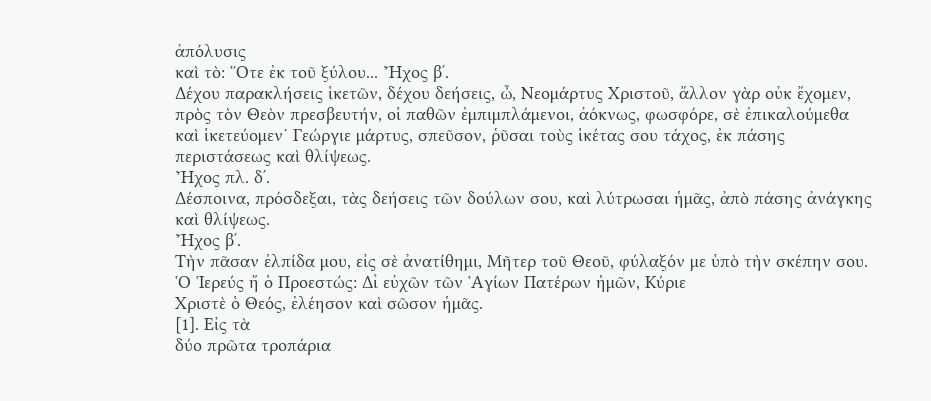ἀπόλυσις
καὶ τὸ: ῞Οτε ἐκ τοῦ ξύλου... ῏Ηχος βʹ.
Δέχου παρακλήσεις ἱκετῶν, δέχου δεήσεις, ὦ, Νεομάρτυς Χριστοῦ, ἄλλον γὰρ οὐκ ἔχομεν, πρὸς τὸν Θεὸν πρεσβευτήν, οἱ παθῶν ἐμπιμπλάμενοι, ἀόκνως, φωσφόρε, σὲ ἐπικαλούμεθα καὶ ἱκετεύομεν˙ Γεώργιε μάρτυς, σπεῦσον, ῥῦσαι τοὺς ἱκέτας σου τάχος, ἐκ πάσης περιστάσεως καὶ θλίψεως.
῏Ηχος πλ. δʹ.
Δέσποινα, πρόσδεξαι, τὰς δεήσεις τῶν δούλων σου, καὶ λύτρωσαι ἡμᾶς, ἀπὸ πάσης ἀνάγκης καὶ θλίψεως.
῏Ηχος βʹ.
Τὴν πᾶσαν ἐλπίδα μου, εἰς σὲ ἀνατίθημι, Μῆτερ τοῦ Θεοῦ, φύλαξόν με ὑπὸ τὴν σκέπην σου.
῾Ο ῾Ιερεύς ἤ ὁ Προεστώς: Δι̉ εὐχῶν τῶν ῾Αγίων Πατέρων ἡμῶν, Κύριε
Χριστὲ ὁ Θεός, ἐλέησον καὶ σῶσον ἡμᾶς.
[1]. Εἰς τὰ
δύο πρῶτα τροπάρια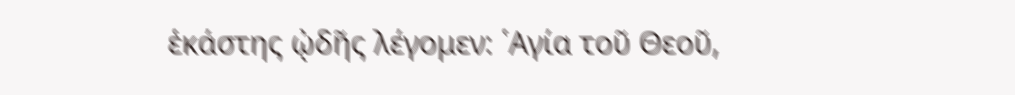ἑκάστης ᾠδῆς λέγομεν: ῾Αγία τοῦ Θεοῦ,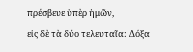πρέσβευε ὑπὲρ ἡμῶν,
εἰς δὲ τὰ δύο τελευταῖα: Δόξα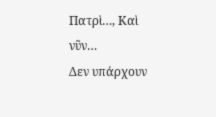Πατρὶ…, Καὶ νῦν…
Δεν υπάρχουν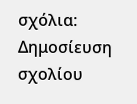σχόλια:
Δημοσίευση σχολίου